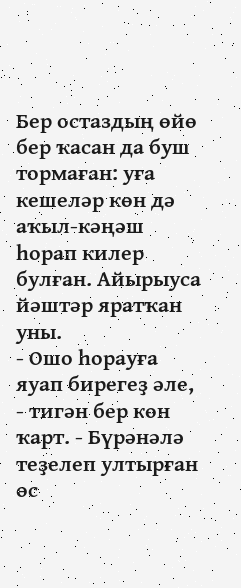Бер остаздың өйө бер ҡасан да буш тормаған: уға кешеләр көн дә аҡыл-кәңәш һорап килер булған. Айырыуса йәштәр яратҡан уны.
- Ошо һорауға яуап бирегеҙ әле, - тигән бер көн ҡарт. - Бүрәнәлә теҙелеп ултырған өс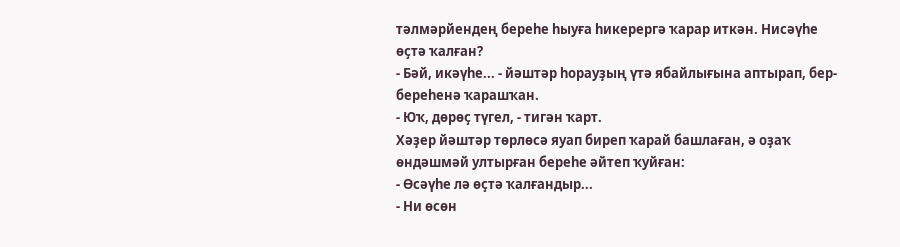тәлмәрйендең береһе һыуға һикерергә ҡарар иткән. Нисәүһе өҫтә ҡалған?
- Бәй, икәүһе... - йәштәр һорауҙың үтә ябайлығына аптырап, бер-береһенә ҡарашҡан.
- Юҡ, дөрөҫ түгел, - тигән ҡарт.
Хәҙер йәштәр төрлөсә яуап биреп ҡарай башлаған, ә оҙаҡ өндәшмәй ултырған береһе әйтеп ҡуйған:
- Өсәүһе лә өҫтә ҡалғандыр...
- Ни өсөн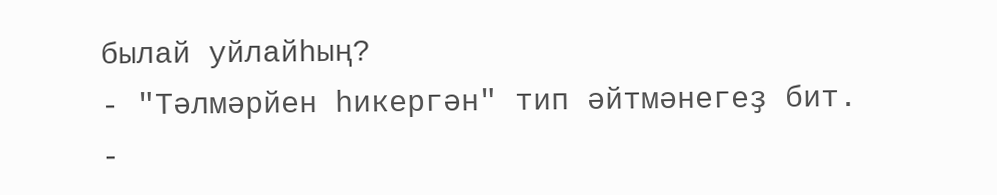былай уйлайһың?
- "Тәлмәрйен һикергән" тип әйтмәнегеҙ бит.
-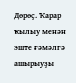Дөрөҫ. Ҡарар ҡылыу менән эште ғәмәлгә ашырыуҙы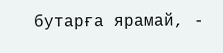бутарға ярамай, -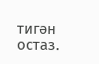тигән остаз.